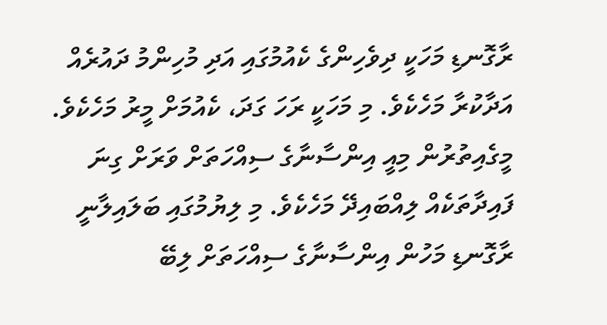ރާގޮނޑި މަހަކީ ދިވެހިންގެ ކެއުމުގައި އަދި މުހިންމު ދައުރެއް އަދާކުރާ މަހެކެވެ. މި މަހަކީ ރަހަ ގަދަ، ކެއުމަށް މީރު މަހެކެވެ. މީގެއިތުރުން މިއީ އިންސާނާގެ ސިއްހަތަށް ވަރަށް ގިނަ ފައިދާތަކެއް ލިއްބައިދޭ މަހެކެވެ. މި ލިޔުމުގައި ބަލައިލާނީ ރާގޮނޑި މަހުން އިންސާނާގެ ސިއްހަތަށް ލިބޭ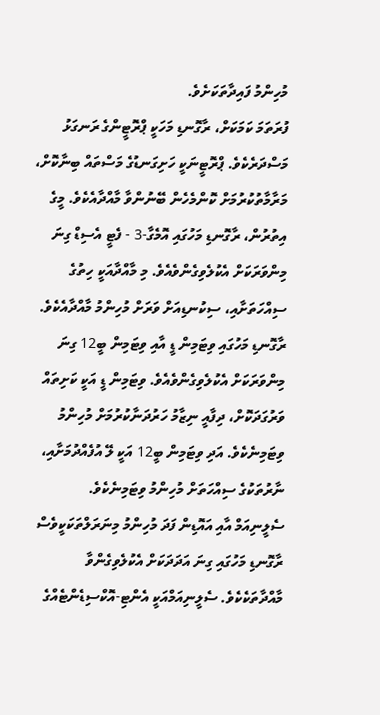މުހިންމު ފައިދާތަކަށެވެ.
ފުރަތަމަ ކަމަކަށް، ރާގޮނޑި މަހަކީ ޕްރޮޓީންގެ ރަނގަޅު މަސްދަރެކެވެ. ޕްރޮޓީނަކީ ހަށިގަނޑުގެ މަސްތައް ބިނާކޮށް، މަރާމާތުކުރުމަށް ކޮންމެހެން ބޭނުންވާ މާއްދާއެކެވެ. މީގެ އިތުރުން، ރާގޮނޑި މަހުގައި އޮމެގާ-3 - ފެޓީ އެސިޑް ގިނަ މިންވަރަކަށް އެކުލެވިގެންވެއެވެ. މި މާއްދާއަކީ ހިތުގެ ސިއްހަތަށާއި، ސިކުނޑިއަށް ވަރަށް މުހިންމު މާއްދާއެކެވެ.
ރާގޮނޑި މަހުގައި ވިޓަމިން ޑީ އާއި ވިޓަމިން ބީ12 ގިނަ މިންވަރަކަށް އެކުލެވިގެންވެއެވެ. ވިޓަމިން ޑީ އަކީ ކަށިތައް ވަރުގަދަކޮށް، ދިފާއީ ނިޒާމު ހަރުދަނާކުރުމަށް މުހިންމު ވިޓަމިނެކެވެ. އަދި ވިޓަމިން ބީ12 އަކީ ލޭ އުފެއްދުމަށާއި، ނާރުތަކުގެ ސިއްހަތަށް މުހިންމު ވިޓަމިނެކެވެ.
ސެލީނިއަމް އާއި އައޮޑިން ފަދަ މުހިންމު މިނަރަލްތަކަކީވެސް ރާގޮނޑި މަހުގައި ގިނަ އަދަދަކަށް އެކުލެވިގެންވާ މާއްދާތަކެކެވެ. ސެލީނިއަމްއަކީ އެންޓި-އޮކްސިޑެންޓެއްގެ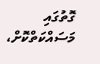ގޮތުގައި މަސައްކަތްކޮށް،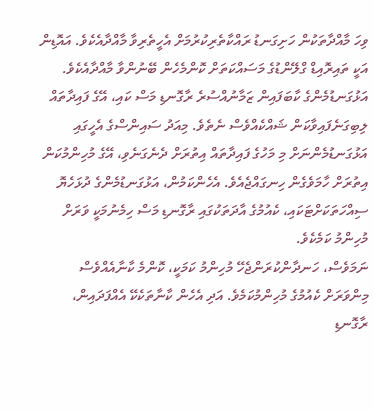ވިހަ މާއްދާތަކުން ހަށިގަނޑު ރައްކާތެރިކުރުމަށް އެހީތެރިވާ މާއްދާއެކެވެ. އައޮޑިން އަކީ ތައިރޮއިޑް ގްލޭންޑުގެ މަސައްކަތަށް ކޮންމެހެން ބޭނުންވާ މާއްދާއެކެވެ.
އަޅުގަނޑުމެންގެ ކާބަފައިން ޒަމާނުއްސުރެ ރާގޮނޑި މަސް ކައި، އޭގެ ފައިދާތައް ލިބިގަނެފައިވާކަން ޝައްކެއްވެސް ނެތެވެ. މިއަދު ސައިންސްގެ އެހީގައި އަޅުގަނޑުމެންނަށް މި މަހުގެ ފައިދާތައް އިތުރަށް ދެނެގަނެވި، އޭގެ މުހިންމުކަން އިތުރަށް ހާމަވެގެން ހިނގައްޖެއެވެ. އެހެންކަމުން، އަޅުގަނޑުމެންގެ ދުޅަހެޔޮ ސިއްހަތަކަށްޓަކައި، ކެއުމުގެ އާދަތަކުގައި ރާގޮނޑި މަސް ހިމެނުމަކީ ވަރަށް މުހިންމު ކަމެކެވެ.
ނަމަވެސް، ހަނދާންކުރަންޖެހޭ މުހިންމު ކަމަކީ، ކޮންމެ ކާނާއެއްވެސް މިންވަރަށް ކެއުމުގެ މުހިންމުކަމެވެ. އަދި އެހެން ކާނާތަކެކޭ އެއްފަދައިން، ރާގޮނޑި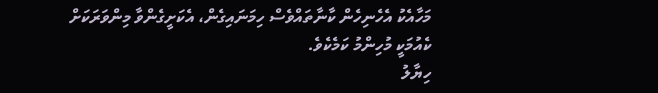މަހާއެކު އެހެނިހެން ކާނާތައްވެސް ހިމަނައިގެން، އެކަށީގެންވާ މިންވަރަކަށް ކެއުމަކީ މުހިންމު ކަމެކެވެ.
ހިޔާލު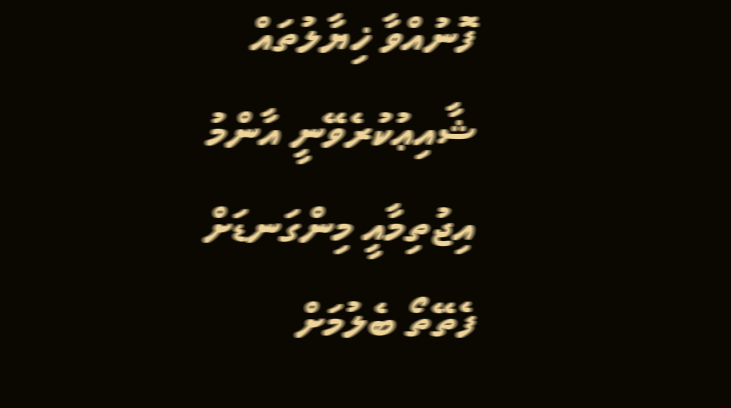ފޮނުއްވާ ޚިޔާލުތައް ޝާއިޢުކުރެވޭނީ އާންމު އިޖުތިމާއީ މިންގަނޑަށް ފެތޭތޯ ބެލުމަށް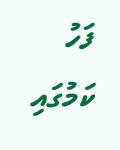ފަހު ކަމުގައި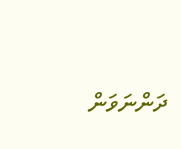ދަންނަވަން